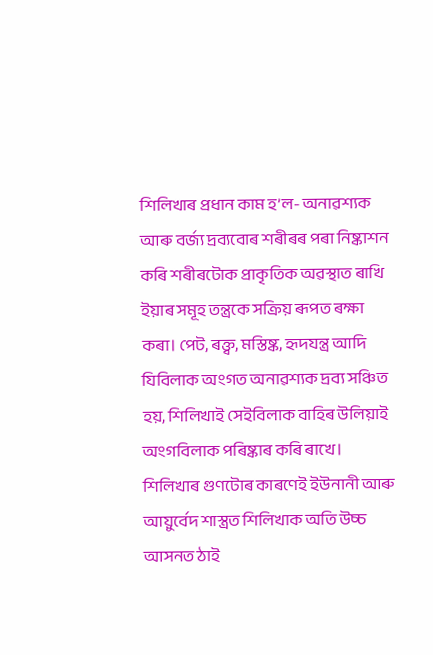শিলিখাৰ প্ৰধান কাম হ’ল- অনাৱশ্যক আৰু বৰ্জ্য দ্ৰব্যবোৰ শৰীৰৰ পৰা নিষ্কাশন কৰি শৰীৰটোক প্ৰাকৃতিক অৱস্থাত ৰাখি ইয়াৰ সমূহ তন্ত্ৰকে সক্ৰিয় ৰূপত ৰক্ষা কৰা। পেট, ৰক্ত্ব, মস্তিষ্ক, হৃদযন্ত্ৰ আদি যিবিলাক অংগত অনাৱশ্যক দ্ৰব্য সঞ্চিত হয়, শিলিখাই সেইবিলাক বাহিৰ উলিয়াই অংগবিলাক পৰিষ্কাৰ কৰি ৰাখে। শিলিখাৰ গুণটোৰ কাৰণেই ইউনানী আৰু আয়ুৰ্বেদ শাস্ত্ৰত শিলিখাক অতি উচ্চ আসনত ঠাই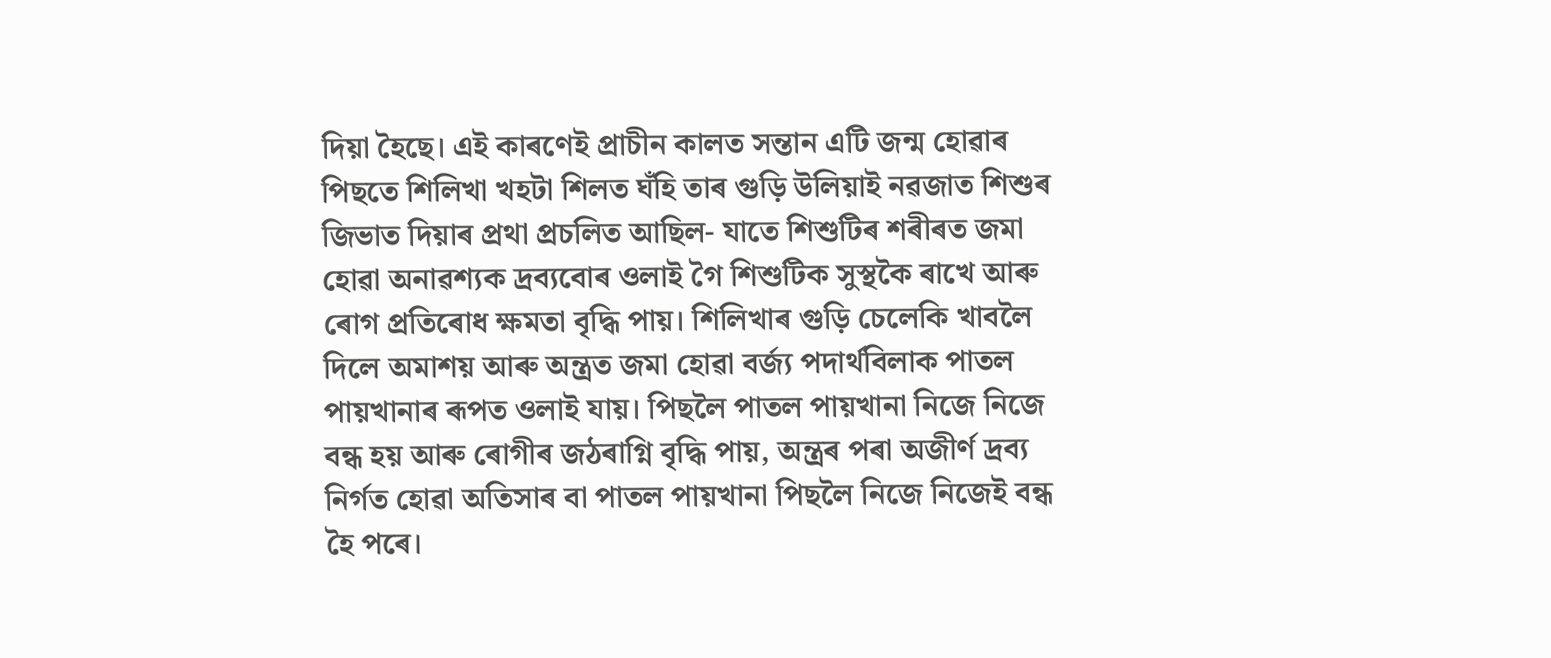দিয়া হৈছে। এই কাৰণেই প্ৰাচীন কালত সন্তান এটি জন্ম হোৱাৰ পিছতে শিলিখা খহটা শিলত ঘঁহি তাৰ গুড়ি উলিয়াই নৱজাত শিশুৰ জিভাত দিয়াৰ প্ৰথা প্ৰচলিত আছিল- যাতে শিশুটিৰ শৰীৰত জমা হোৱা অনাৱশ্যক দ্ৰব্যবোৰ ওলাই গৈ শিশুটিক সুস্থকৈ ৰাখে আৰু ৰোগ প্ৰতিৰোধ ক্ষমতা বৃদ্ধি পায়। শিলিখাৰ গুড়ি চেলেকি খাবলৈ দিলে অমাশয় আৰু অন্ত্ৰত জমা হোৱা বৰ্জ্য পদাৰ্থবিলাক পাতল পায়খানাৰ ৰূপত ওলাই যায়। পিছলৈ পাতল পায়খানা নিজে নিজে বন্ধ হয় আৰু ৰোগীৰ জঠৰাগ্নি বৃদ্ধি পায়, অন্ত্ৰৰ পৰা অজীৰ্ণ দ্ৰব্য নিৰ্গত হোৱা অতিসাৰ বা পাতল পায়খানা পিছলৈ নিজে নিজেই বন্ধ হৈ পৰে।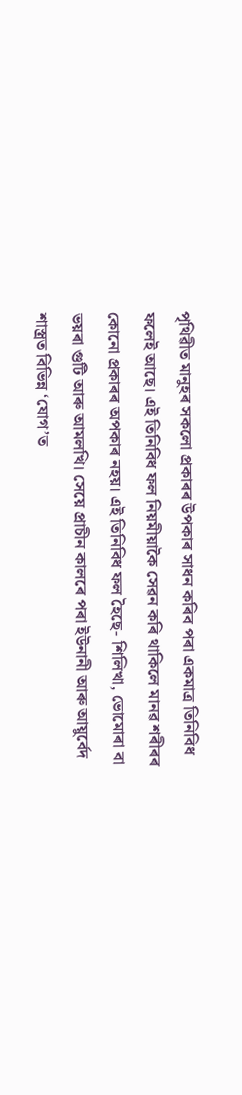পৃথিৱীত মানুহৰ সকলো প্ৰকাৰৰ উপকাৰ সাধন কৰিব পৰা একমাত্ৰ তিনিবিধ ফলেই আছে। এই তিনিবিধ ফল নিয়মীয়াকৈ সেৱন কৰি থাকিলে মানৱ শৰীৰৰ কোনো প্ৰকাৰৰ অপকাৰ নহয়। এই তিনিবিধ ফল হৈছে- শিলিখা, ভোমোৰা বা ভয়ৰা গুটি আৰু আমলখি। সেয়ে প্ৰাচীন কালৰে পৰা ইউনানী আৰু আয়ুৰ্বেদ শাস্ত্ৰত বিভিন্ন ‘যোগ’ত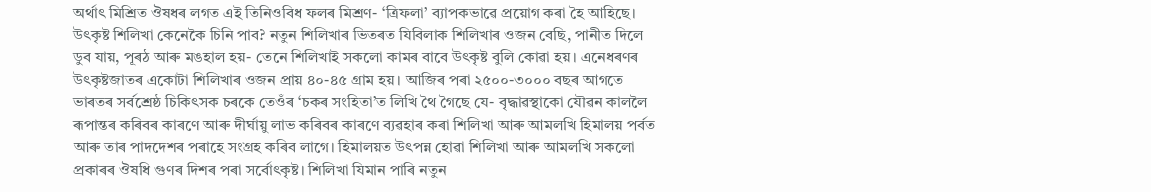অৰ্থাৎ মিশ্ৰিত ঔষধৰ লগত এই তিনিওবিধ ফলৰ মিশ্ৰণ- ‘ত্ৰিফলা’ ব্যাপকভাৱে প্ৰয়োগ কৰা হৈ আহিছে। উৎকৃষ্ট শিলিখা কেনেকৈ চিনি পাব? নতুন শিলিখাৰ ভিতৰত যিবিলাক শিলিখাৰ ওজন বেছি, পানীত দিলে ডুব যায়, পূৰঠ আৰু মঙহাল হয়- তেনে শিলিখাই সকলো কামৰ বাবে উৎকৃষ্ট বুলি কোৱা হয়। এনেধৰণৰ উৎকৃষ্টজাতৰ একোটা শিলিখাৰ ওজন প্ৰায় ৪০-৪৫ গ্ৰাম হয়। আজিৰ পৰা ২৫০০-৩০০০ বছৰ আগতে ভাৰতৰ সৰ্বশ্ৰেষ্ঠ চিকিৎসক চৰকে তেওঁৰ ‘চকৰ সংহিতা’ত লিখি থৈ গৈছে যে- বৃদ্ধাৱস্থাকো যৌৱন কাললৈ ৰূপান্তৰ কৰিবৰ কাৰণে আৰু দীৰ্ঘায়ু লাভ কৰিবৰ কাৰণে ব্যৱহাৰ কৰা শিলিখা আৰু আমলখি হিমালয় পৰ্বত আৰু তাৰ পাদদেশৰ পৰাহে সংগ্ৰহ কৰিব লাগে। হিমালয়ত উৎপন্ন হোৱা শিলিখা আৰু আমলখি সকলো প্ৰকাৰৰ ঔষধি গুণৰ দিশৰ পৰা সৰ্বোৎকৃষ্ট। শিলিখা যিমান পাৰি নতুন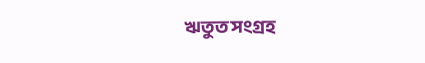ঋতুত সংগ্ৰহ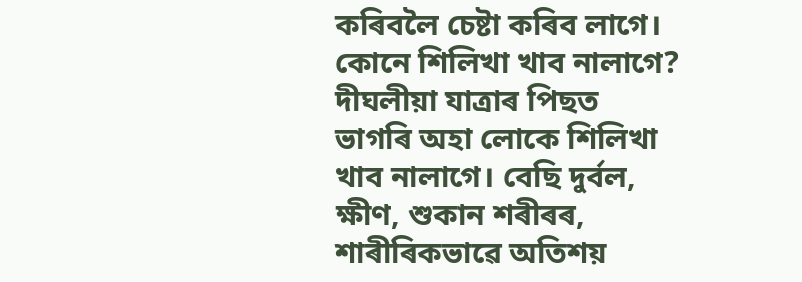কৰিবলৈ চেষ্টা কৰিব লাগে। কোনে শিলিখা খাব নালাগে? দীঘলীয়া যাত্ৰাৰ পিছত ভাগৰি অহা লোকে শিলিখা খাব নালাগে। বেছি দুৰ্বল, ক্ষীণ, শুকান শৰীৰৰ, শাৰীৰিকভাৱে অতিশয়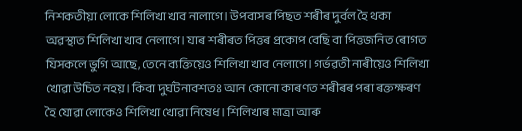নিশকতীয়া লোকে শিলিখা খাব নালাগে। উপবাসৰ পিছত শৰীৰ দুৰ্বল হৈ থকা অৱস্থাত শিলিখা খাব নেলাগে। যাৰ শৰীৰত পিত্তৰ প্ৰকোপ বেছি বা পিত্তজনিত ৰোগত যিসকলে ভুগি আছে, তেনে ব্যক্তিয়েও শিলিখা খাব নেলাগে। গৰ্ভৱতী নাৰীয়েও শিলিখা খোৱা উচিত নহয়। কিবা দুৰ্ঘটনাবশতঃ আন কোনো কাৰণত শৰীৰৰ পৰা ৰক্তক্ষৰণ হৈ যোৱা লোকেও শিলিখা খোৱা নিষেধ। শিলিখাৰ মাত্ৰা আৰু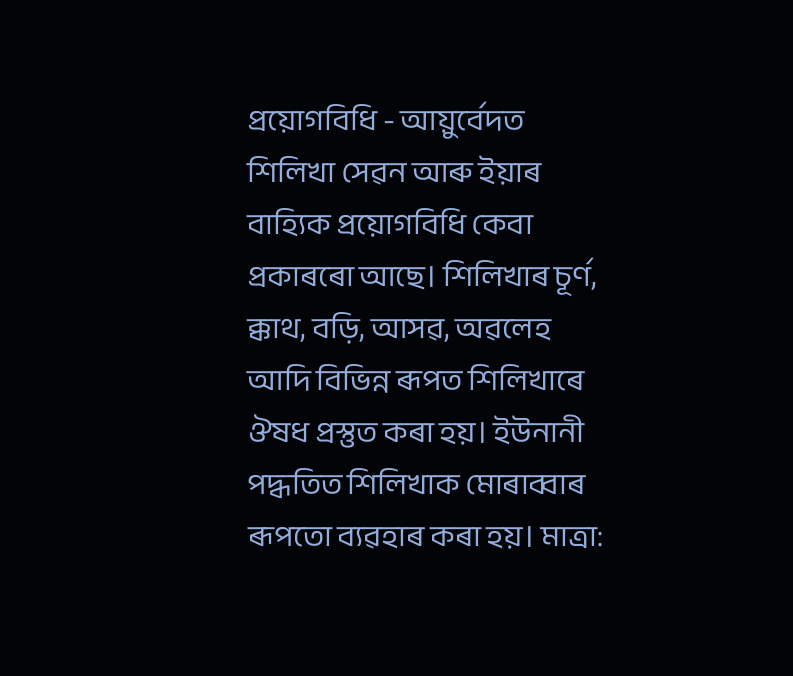প্ৰয়োগবিধি - আয়ুৰ্বেদত শিলিখা সেৱন আৰু ইয়াৰ বাহ্যিক প্ৰয়োগবিধি কেবা প্ৰকাৰৰো আছে। শিলিখাৰ চূৰ্ণ, ক্কাথ, বড়ি, আসৱ, অৱলেহ আদি বিভিন্ন ৰূপত শিলিখাৰে ঔষধ প্ৰস্তুত কৰা হয়। ইউনানী পদ্ধতিত শিলিখাক মোৰাব্বাৰ ৰূপতো ব্যৱহাৰ কৰা হয়। মাত্ৰা: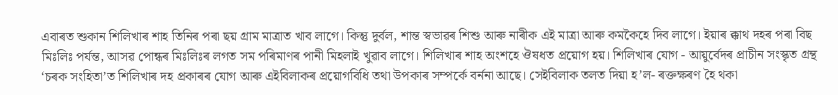এবাৰত শুকান শিলিখাৰ শাহ তিনিৰ পৰা ছয় গ্ৰাম মাত্ৰাত খাব লাগে। কিন্তু দুৰ্বল, শান্ত স্বভাৱৰ শিশু আৰু নাৰীক এই মাত্ৰা আৰু কমকৈহে দিব লাগে। ইয়াৰ ক্কাথ দহৰ পৰা বিছ মিঃলিঃ পৰ্যন্ত, আসৱ পোন্ধৰ মিঃলিঃৰ লগত সম পৰিমাণৰ পানী মিহলাই খুৱাব লাগে। শিলিখাৰ শাহ অংশহে ঔষধত প্ৰয়োগ হয়। শিলিখাৰ যোগ - আয়ুৰ্বেদৰ প্ৰাচীন সংস্কৃত গ্ৰন্থ ‘চৰক সংহিতা’ত শিলিখাৰ দহ প্ৰকাৰৰ যোগ আৰু এইবিলাকৰ প্ৰয়োগবিধি তথা উপকাৰ সম্পৰ্কে বৰ্ননা আছে। সেইবিলাক তলত দিয়া হ’ল- ৰক্তক্ষৰণ হৈ থকা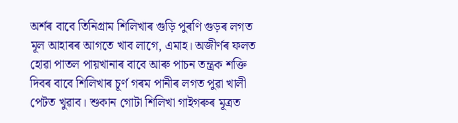অৰ্শৰ বাবে তিনিগ্ৰাম শিলিখাৰ গুড়ি পুৰণি গুড়ৰ লগত মূল আহাৰৰ আগতে খাব লাগে, এমাহ। অজীৰ্ণৰ ফলত হোৱা পাতল পায়খানাৰ বাবে আৰু পাচন তন্ত্ৰক শক্তি দিবৰ বাবে শিলিখাৰ চূৰ্ণ গৰম পানীৰ লগত পুৱা খালী পেটত খুৱাব। শুকান গোটা শিলিখা গাইগৰুৰ মূত্ৰত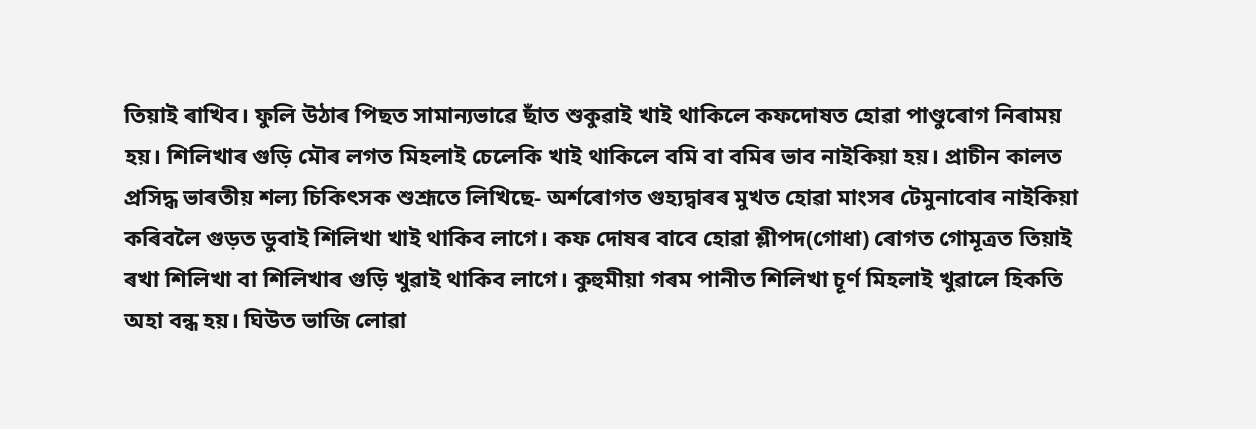তিয়াই ৰাখিব। ফুলি উঠাৰ পিছত সামান্যভাৱে ছাঁত শুকুৱাই খাই থাকিলে কফদোষত হোৱা পাণ্ডুৰোগ নিৰাময় হয়। শিলিখাৰ গুড়ি মৌৰ লগত মিহলাই চেলেকি খাই থাকিলে বমি বা বমিৰ ভাব নাইকিয়া হয়। প্ৰাচীন কালত প্ৰসিদ্ধ ভাৰতীয় শল্য চিকিৎসক শুশ্ৰূতে লিখিছে- অৰ্শৰোগত গুহ্যদ্বাৰৰ মুখত হোৱা মাংসৰ টেমুনাবোৰ নাইকিয়া কৰিবলৈ গুড়ত ডুবাই শিলিখা খাই থাকিব লাগে। কফ দোষৰ বাবে হোৱা শ্লীপদ(গোধা) ৰোগত গোমূত্ৰত তিয়াই ৰখা শিলিখা বা শিলিখাৰ গুড়ি খুৱাই থাকিব লাগে। কুহুমীয়া গৰম পানীত শিলিখা চূৰ্ণ মিহলাই খুৱালে হিকতি অহা বন্ধ হয়। ঘিউত ভাজি লোৱা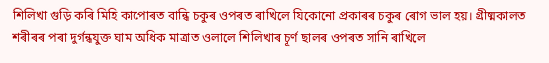শিলিখা গুড়ি কৰি মিহি কাপোৰত বান্ধি চকুৰ ওপৰত ৰাখিলে যিকোনো প্ৰকাৰৰ চকুৰ ৰোগ ভাল হয়। গ্ৰীষ্মকালত শৰীৰৰ পৰা দুৰ্গন্ধযুক্ত ঘাম অধিক মাত্ৰাত ওলালে শিলিখাৰ চূৰ্ণ ছালৰ ওপৰত সানি ৰাখিলে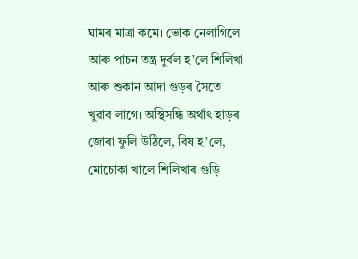ঘামৰ মাত্ৰা কমে। ভোক নেলাগিলে আৰু পাচন তন্ত্ৰ দুৰ্বল হ’লে শিলিখা আৰু শুকান আদা গুড়ৰ সৈতে খুৱাব লাগে। অস্থিসন্ধি অৰ্থাৎ হাড়ৰ জোৰা ফুলি উঠিলে, বিষ হ’লে, মোচোকা খালে শিলিখাৰ গুড়ি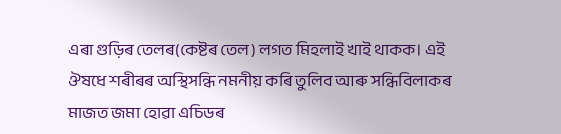এৰা গুড়িৰ তেলৰ(কেষ্টৰ তেল) লগত মিহলাই খাই থাকক। এই ঔষধে শৰীৰৰ অস্থিসন্ধি নমনীয় কৰি তুলিব আৰু সন্ধিবিলাকৰ মাজত জমা হোৱা এচিডৰ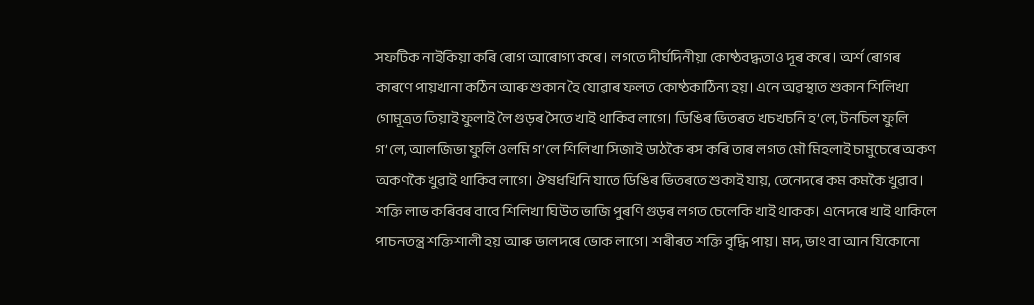সফটিক নাইকিয়া কৰি ৰোগ আৰোগ্য কৰে। লগতে দীৰ্ঘদিনীয়া কোষ্ঠবদ্ধতাও দূৰ কৰে। অৰ্শ ৰোগৰ কাৰণে পায়খানা কঠিন আৰু শুকান হৈ যোৱাৰ ফলত কোষ্ঠকাঠিন্য হয়। এনে অৱস্থাত শুকান শিলিখা গোমূত্ৰত তিয়াই ফুলাই লৈ গুড়ৰ সৈতে খাই থাকিব লাগে। ডিঙিৰ ভিতৰত খচখচনি হ’লে, টনচিল ফুলি গ’লে, আলজিভা ফুলি ওলমি গ’লে শিলিখা সিজাই ডাঠকৈ ৰস কৰি তাৰ লগত মৌ মিহলাই চামুচেৰে অকণ অকণকৈ খুৱাই থাকিব লাগে। ঔষধখিনি যাতে ডিঙিৰ ভিতৰতে শুকাই যায়, তেনেদৰে কম কমকৈ খুৱাব। শক্তি লাভ কৰিবৰ বাবে শিলিখা ঘিউত ভাজি পুৰণি গুড়ৰ লগত চেলেকি খাই থাকক। এনেদৰে খাই থাকিলে পাচনতন্ত্ৰ শক্তিশালী হয় আৰু ভালদৰে ভোক লাগে। শৰীৰত শক্তি বৃদ্ধি পায়। মদ, ভাং বা আন যিকোনো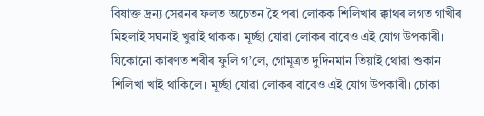বিষাক্ত দ্ৰন্য সেৱনৰ ফলত অচেতন হৈ পৰা লোকক শিলিখাৰ ক্কাথৰ লগত গাখীৰ মিহলাই সঘনাই খুৱাই থাকক। মূৰ্চ্ছা যোৱা লোকৰ বাবেও এই যোগ উপকাৰী। যিকোনো কাৰণত শৰীৰ ফুলি গ’লে, গোমূত্ৰত দুদিনমান তিয়াই থোৱা শুকান শিলিখা খাই থাকিলে। মূৰ্চ্ছা যোৱা লোকৰ বাবেও এই যোগ উপকাৰী। চোকা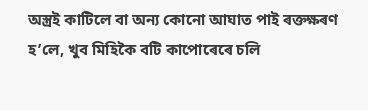অস্ত্ৰই কাটিলে বা অন্য কোনো আঘাত পাই ৰক্তক্ষৰণ হ’লে, খুব মিহিকৈ বটি কাপোৰেৰে চলি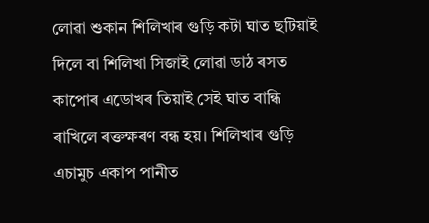লোৱা শুকান শিলিখাৰ গুড়ি কটা ঘাত ছটিয়াই দিলে বা শিলিখা সিজাই লোৱা ডাঠ ৰসত কাপোৰ এডোখৰ তিয়াই সেই ঘাত বান্ধি ৰাখিলে ৰক্তক্ষৰণ বন্ধ হয়। শিলিখাৰ গুড়ি এচামুচ একাপ পানীত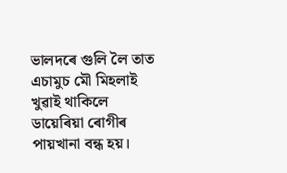ভালদৰে গুলি লৈ তাত এচামুচ মৌ মিহলাই খুৱাই থাকিলে ডায়েৰিয়া ৰোগীৰ পায়খানা বন্ধ হয়।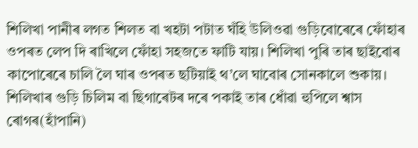শিলিখা পানীৰ লগত শিলত বা খহটা পটাত ঘঁহি উলিওৱা গুড়িবোৰেৰে ফোঁহাৰ ওপৰত লেপ দি ৰাখিলে ফোঁহা সহজতে ফাটি যায়। শিলিখা পুৰি তাৰ ছাইবোৰ কাপোৰেৰে চালি লৈ ঘাৰ ওপৰত ছটিয়াই থ’লে ঘাবোৰ সোনকালে শুকায়। শিলিখাৰ গুড়ি চিলিম বা ছিগাৰেটৰ দৰে পকাই তাৰ ধোঁৱা হুপিলে শ্বাস ৰোগৰ(হাঁপানি)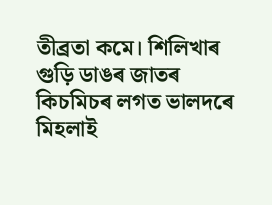তীব্ৰতা কমে। শিলিখাৰ গুড়ি ডাঙৰ জাতৰ কিচমিচৰ লগত ভালদৰে মিহলাই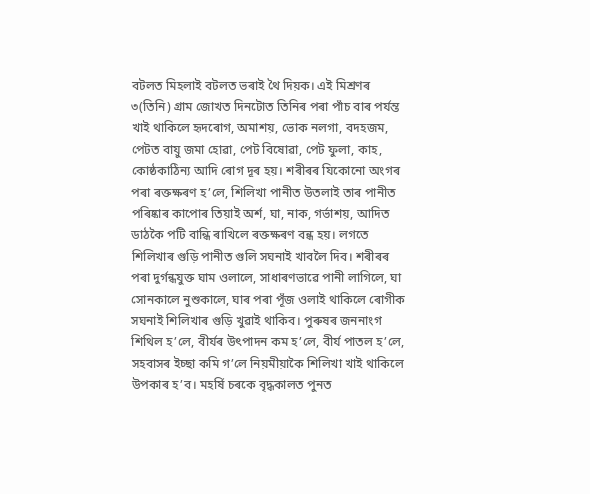বটলত মিহলাই বটলত ভৰাই থৈ দিয়ক। এই মিশ্ৰণৰ ৩(তিনি) গ্ৰাম জোখত দিনটোত তিনিৰ পৰা পাঁচ বাৰ পৰ্যন্ত খাই থাকিলে হৃদৰোগ, অমাশয়, ভোক নলগা, বদহজম, পেটত বায়ু জমা হোৱা, পেট বিষোৱা, পেট ফুলা, কাহ, কোষ্ঠকাঠিন্য আদি ৰোগ দূৰ হয়। শৰীৰৰ যিকোনো অংগৰ পৰা ৰক্তক্ষৰণ হ’লে, শিলিখা পানীত উতলাই তাৰ পানীত পৰিষ্কাৰ কাপোৰ তিয়াই অৰ্শ, ঘা, নাক, গৰ্ভাশয়, আদিত ডাঠকৈ পটি বান্ধি ৰাখিলে ৰক্তক্ষৰণ বন্ধ হয়। লগতে শিলিখাৰ গুড়ি পানীত গুলি সঘনাই খাবলৈ দিব। শৰীৰৰ পৰা দুৰ্গন্ধযুক্ত ঘাম ওলালে, সাধাৰণভাৱে পানী লাগিলে, ঘা সোনকালে নুশুকালে, ঘাৰ পৰা পূঁজ ওলাই থাকিলে ৰোগীক সঘনাই শিলিখাৰ গুড়ি খুৱাই থাকিব। পুৰুষৰ জননাংগ শিথিল হ’লে, বীৰ্যৰ উৎপাদন কম হ’লে, বীৰ্য পাতল হ’লে, সহবাসৰ ইচ্ছা কমি গ’লে নিয়মীয়াকৈ শিলিখা খাই থাকিলে উপকাৰ হ’ব। মহৰ্ষি চৰকে বৃদ্ধকালত পুনত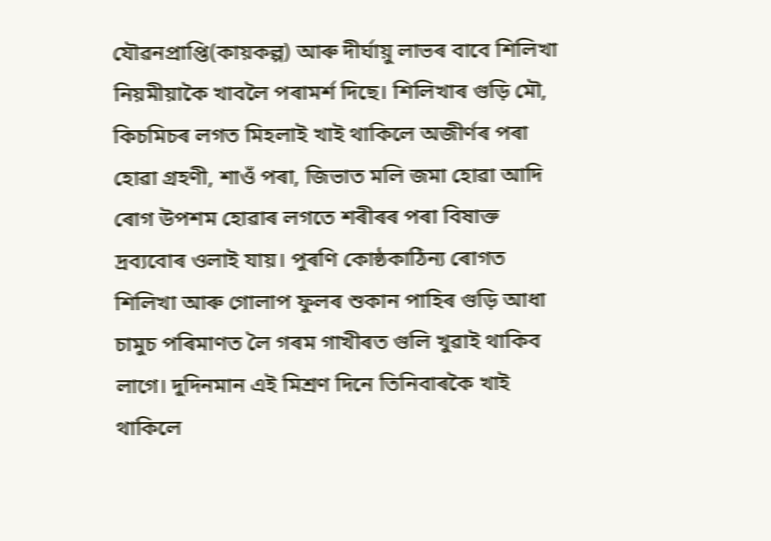যৌৱনপ্ৰাপ্তি(কায়কল্প) আৰু দীৰ্ঘায়ু লাভৰ বাবে শিলিখা নিয়মীয়াকৈ খাবলৈ পৰামৰ্শ দিছে। শিলিখাৰ গুড়ি মৌ, কিচমিচৰ লগত মিহলাই খাই থাকিলে অজীৰ্ণৰ পৰা হোৱা গ্ৰহণী, শাওঁ পৰা, জিভাত মলি জমা হোৱা আদি ৰোগ উপশম হোৱাৰ লগতে শৰীৰৰ পৰা বিষাক্ত দ্ৰব্যবোৰ ওলাই যায়। পুৰণি কোষ্ঠকাঠিন্য ৰোগত শিলিখা আৰু গোলাপ ফুলৰ শুকান পাহিৰ গুড়ি আধা চামুচ পৰিমাণত লৈ গৰম গাখীৰত গুলি খুৱাই থাকিব লাগে। দুদিনমান এই মিশ্ৰণ দিনে তিনিবাৰকৈ খাই থাকিলে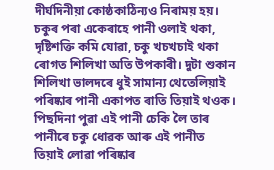দীৰ্ঘদিনীয়া কোষ্ঠকাঠিন্যও নিৰাময় হয়। চকুৰ পৰা একেৰাহে পানী ওলাই থকা, দৃষ্টিশক্তি কমি যোৱা, চকু খচখচাই থকা ৰোগত শিলিখা অতি উপকাৰী। দুটা শুকান শিলিখা ভালদৰে ধুই সামান্য থেতেলিয়াই পৰিষ্কাৰ পানী একাপত ৰাতি তিয়াই থওক। পিছদিনা পুৱা এই পানী চেকি লৈ তাৰ পানীৰে চকু ধোৱক আৰু এই পানীত তিয়াই লোৱা পৰিষ্কাৰ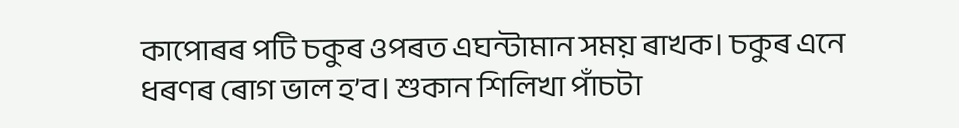কাপোৰৰ পটি চকুৰ ওপৰত এঘন্টামান সময় ৰাখক। চকুৰ এনে ধৰণৰ ৰোগ ভাল হ’ব। শুকান শিলিখা পাঁচটা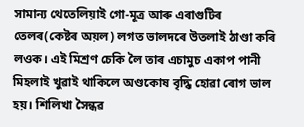সামান্য থেতেলিয়াই গো-মূত্ৰ আৰু এৰাগুটিৰ তেলৰ(কেষ্টৰ অয়ল) লগত ভালদৰে উতলাই ঠাণ্ডা কৰি লওক। এই মিশ্ৰণ চেকি লৈ তাৰ এচামুচ একাপ পানী মিহলাই খুৱাই থাকিলে অণ্ডকোষ বৃদ্ধি হোৱা ৰোগ ভাল হয়। শিলিখা সৈন্ধৱ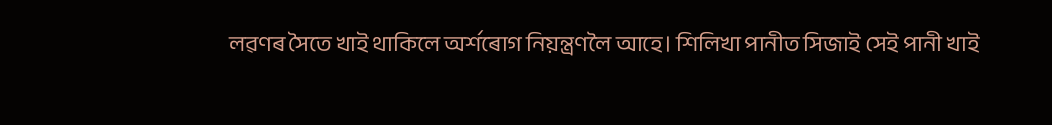লৱণৰ সৈতে খাই থাকিলে অৰ্শৰোগ নিয়ন্ত্ৰণলৈ আহে। শিলিখা পানীত সিজাই সেই পানী খাই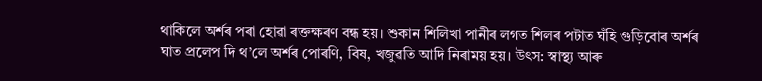থাকিলে অৰ্শৰ পৰা হোৱা ৰক্তক্ষৰণ বন্ধ হয়। শুকান শিলিখা পানীৰ লগত শিলৰ পটাত ঘঁহি গুড়িবোৰ অৰ্শৰ ঘাত প্ৰলেপ দি থ’লে অৰ্শৰ পোৰণি, বিষ, খজুৱতি আদি নিৰাময় হয়। উৎস: স্বাস্থ্য আৰু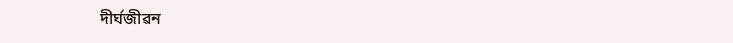দীৰ্ঘজীৱন